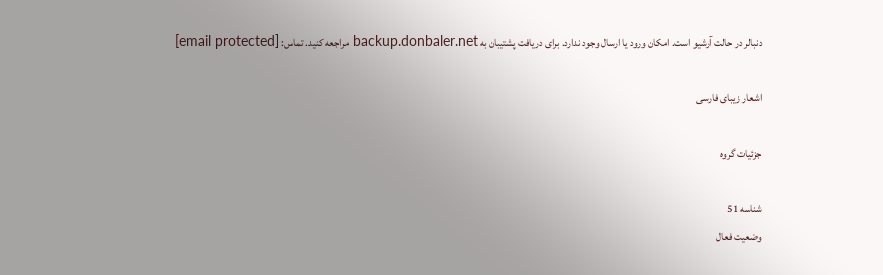دنبالر در حالت آرشیو است. امکان ورود یا ارسال وجود ندارد. برای دریافت پشتیبان به backup.donbaler.net مراجعه کنید. تماس: [email protected]

اشعار زیبای فارسی

جزئیات گروه

شناسه 51
وضعیت فعال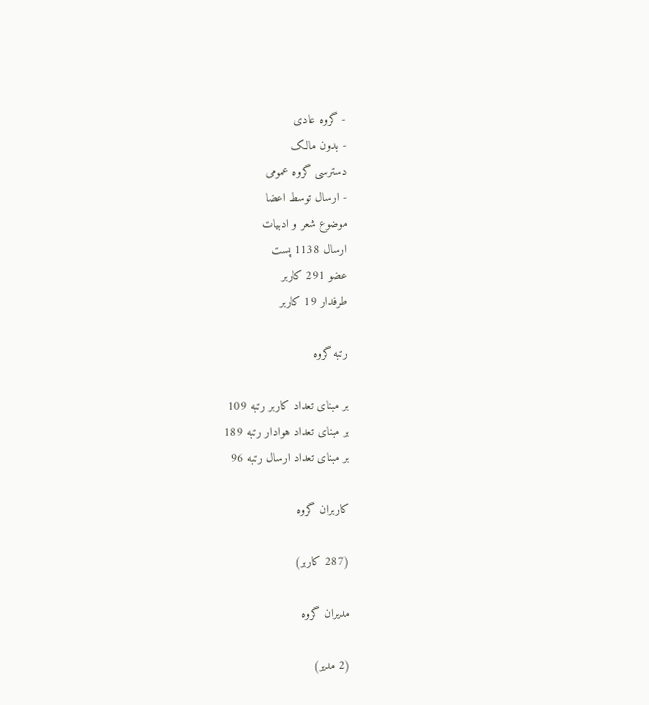- گروه عادی
- بدون مالک
دسترسی گروه عمومی
- ارسال توسط اعضا
موضوع شعر و ادبیات
ارسال 1138 پست
عضو 291 کاربر
طرفدار 19 کاربر

رتبه گروه

بر مبنای تعداد کاربر رتبه 109
بر مبنای تعداد هوادار رتبه 189
بر مبنای تعداد ارسال رتبه 96

کاربران گروه

(287 کاربر)

مدیران گروه

(2 مدیر)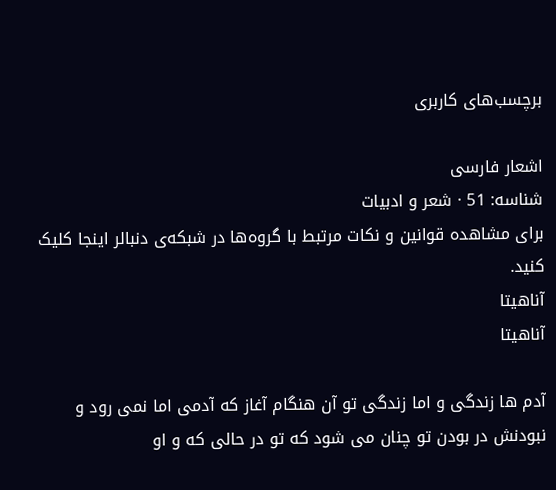برچسب‌های کاربری

اشعار فارسی
شناسه‌: 51 · شعر و ادبیات
برای مشاهده قوانین و نکات مرتبط با گروه‌ها در شبکه‌ی دنبالر اینجا کلیک کنید.
آناهیتا
آناهیتا

آدم ها زندگی و اما زندگی تو آن هنگام آغاز که آدمی اما نمی رود و نبودنش در بودن تو چنان می شود که تو در حالی که و او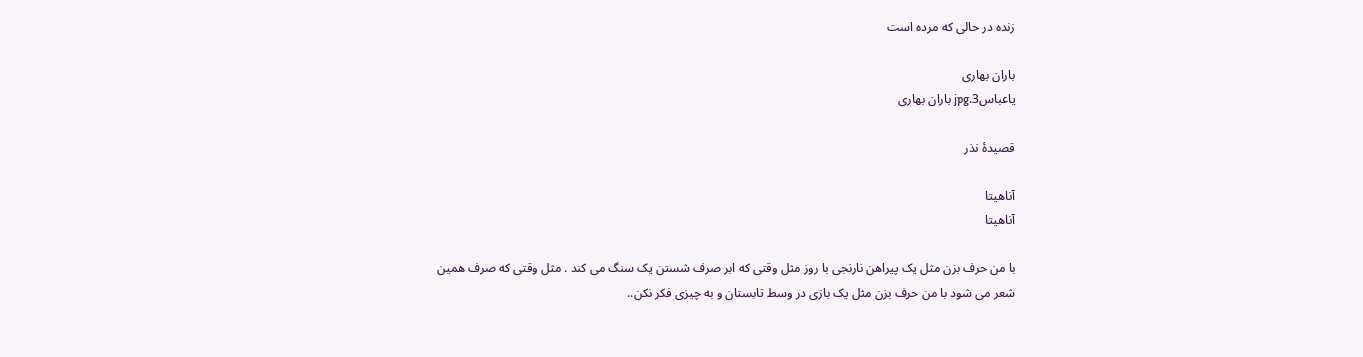زنده در حالی که مرده است

باران بهاری
یاعباس3.jpg باران بهاری

قصيدۀ نذر

آناهیتا
آناهیتا

با من حرف بزن مثل یک پیراهن نارنجی با روز مثل وقتی که ابر صرف شستن یک سنگ می کند . مثل وقتی که صرف همین شعر می شود با من حرف بزن مثل یک بازی در وسط تابستان و به چیزی فکر نکن..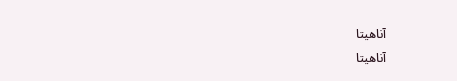آناهیتا
آناهیتا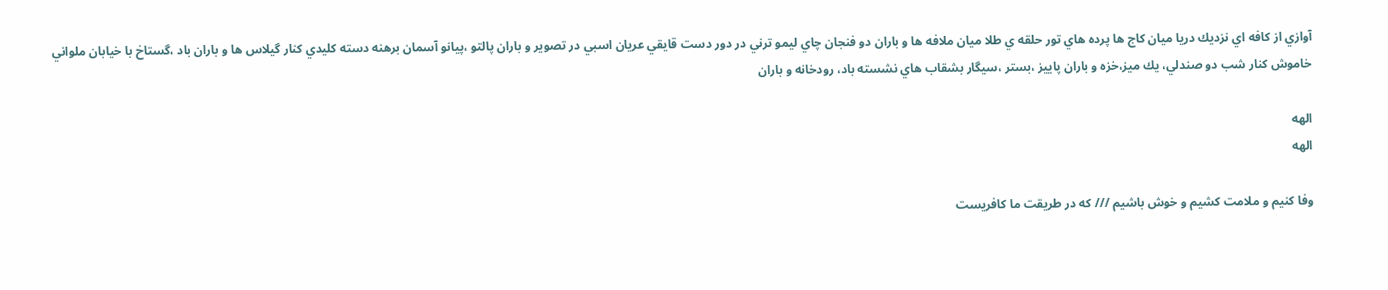آوازي از كافه اي نزديك دريا ميان كاج ها پرده هاي تور حلقه ي طلا ميان ملافه ها و باران دو فنجان چاي ليمو ترني در دور دست قايقي عريان اسبي در تصوير و باران پالتو ،پيانو آسمان برهنه دسته كليدي كنار گيلاس ها و باران باد ،گستاخ با خيابان ملواني خاموش كنار شب دو صندلي، يك ميز،خزه و باران پاييز ،بستر ،سيگار بشقاب هاي نشسته باد، رودخانه و باران

الهه
الهه

وفا کنیم و ملامت کشیم و خوش باشیم /// که در طریقت ما کافریست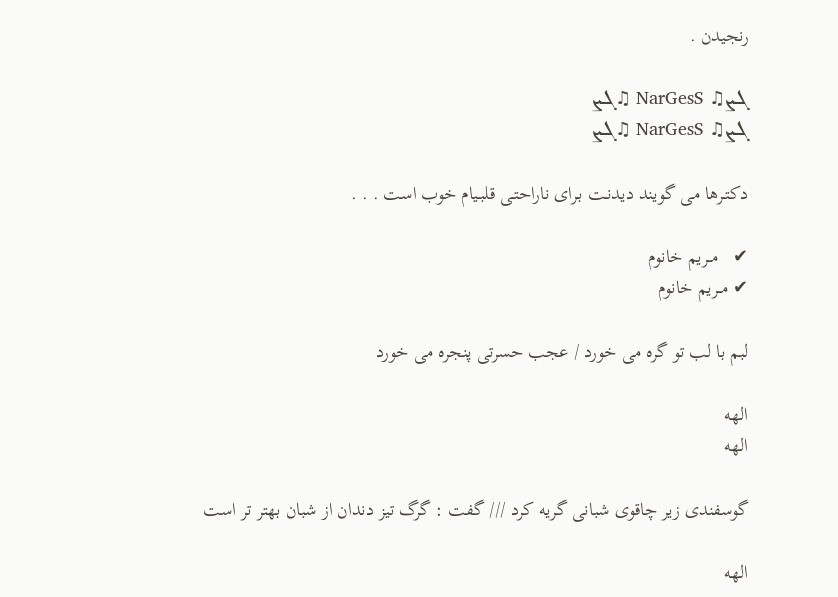رنجیدن .

ܓܨ♫ NarGesS ♫ܓܨ
ܓܨ♫ NarGesS ♫ܓܨ

دکتـرها می گویند دیدنـت بـرای ناراحتـی قلبـیام خوب است . . .

✔   مــریم خانوم
✔ مــریم خانوم

لبم با لب تو گره می خورد / عجب حسرتی پنجره می خورد

الهه
الهه

گوسفندى زير چاقوى شبانى گريه كرد /// گفت : گرگ تيز دندان از شبان بهتر تر است

الهه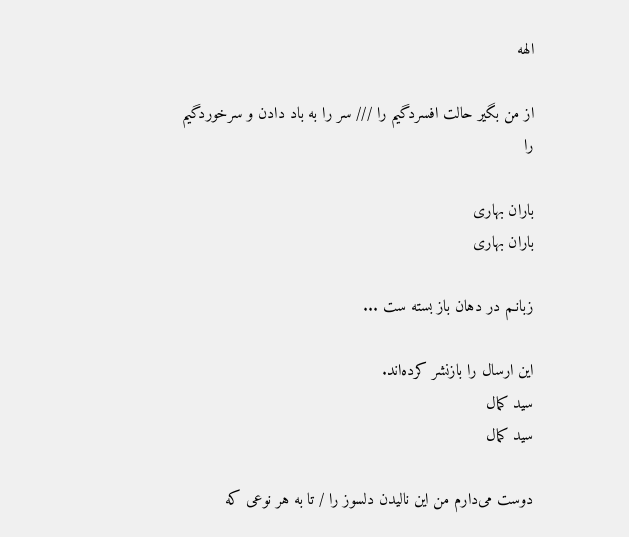الهه

از من بگیر حالت افسردگیم را /// سر را به باد دادن و سرخوردگیم را

باران بهاری
باران بهاری

زبانـم در دهان باز بسته ست ...

این ارسال را بازنشر کرده‌اند.
سید کمال
سید کمال

دوست می‌دارم من این نالیدن دلسوز را / تا به هر نوعی که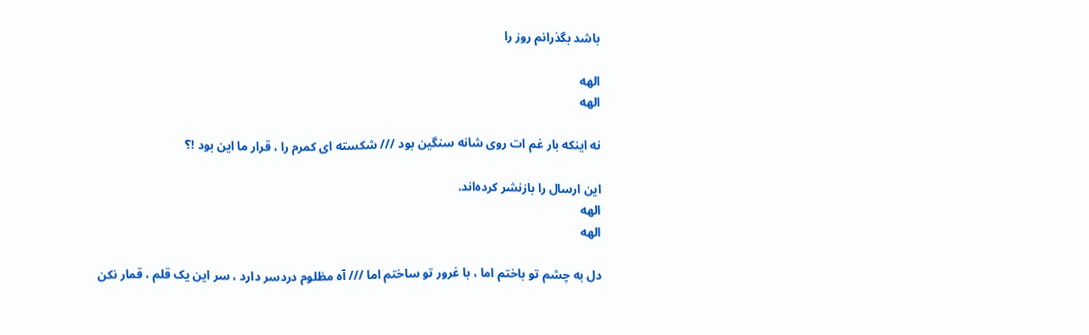باشد بگذرانم روز را

الهه
الهه

نه اینکه بار غم ات روی شانه سنگین بود /// شکسته ای کمرم را ، قرار ما این بود !؟

این ارسال را بازنشر کرده‌اند.
الهه
الهه

دل به چشم تو باختم اما ، با غرور تو ساختم اما /// آه مظلوم دردسر دارد ، سر این یک قلم ، قمار نکن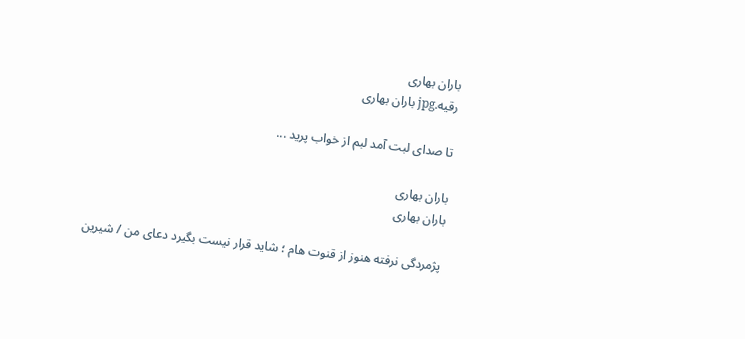باران بهاری
رقیه.jpg باران بهاری

تا صدای لبت آمد لبم از خواب پرید ...

باران بهاری
باران بهاری

پژمردگی نرفته هنوز از قنوت هام ؛ شاید قرار نیست بگیرد دعای من / شیرین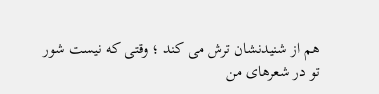هم از شنیدنشان ترش می کند ؛ وقتی که نیست شور تو در شعرهای من